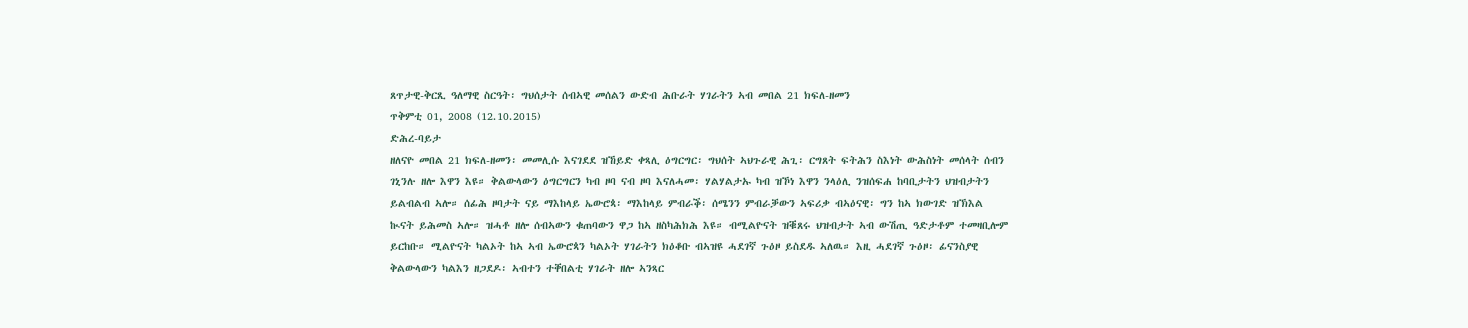ጸጥታዊ-ቅርጺ ዓለማዊ ስርዓት፡ ግህሰታት ሰብኣዊ መሰልን ውድብ ሕቡራት ሃገራትን ኣብ መበል 21 ክፍለ-ዘመን
ጥቅምቲ 01, 2008 (12.10.2015)
ድሕረ-ባይታ
ዘለናዮ መበል 21 ክፍለ-ዘመን፡ መመሊሱ እናገደደ ዝኸይድ ቀጻሊ ዕግርግር፡ ግህሰት ኣህጉራዊ ሕጊ፡ ርግጸት ፍትሕን ስእነት ውሕስነት መሰላት ሰብን ገኒንሉ ዘሎ እዋን እዩ። ቅልውላውን ዕግርግርን ካብ ዞባ ናብ ዞባ እናለሓመ፡ ሃልሃልታኡ ካብ ዝኾነ እዋን ንላዕሊ ንዝሰፍሐ ከባቢታትን ህዝብታትን ይልብልብ ኣሎ። ሰፊሕ ዞባታት ናይ ማእከላይ ኤውሮጳ፡ ማእከላይ ምብራቕ፡ ሰሜንን ምብራቓውን ኣፍሪቃ ብኣዕናዊ፡ ግን ከኣ ክውገድ ዝኽእል ኲናት ይሕመስ ኣሎ። ዝሓቶ ዘሎ ሰብኣውን ቁጠባውን ዋጋ ከኣ ዘስካሕክሕ እዩ። ብሚልዮናት ዝቑጸሩ ህዝብታት ኣብ ውሽጢ ዓድታቶም ተመዛቢሎም ይርከቡ። ሚልዮናት ካልኦት ከኣ ኣብ ኤውሮጳን ካልኦት ሃገራትን ክዕቆቡ ብኣዝዩ ሓደገኛ ጉዕዞ ይስደዱ ኣለዉ። እዚ ሓደገኛ ጉዕዞ፡ ፊናንስያዊ ቅልውላውን ካልእን ዘጋደዶ፡ ኣብተን ተቐበልቲ ሃገራት ዘሎ ኣንጻር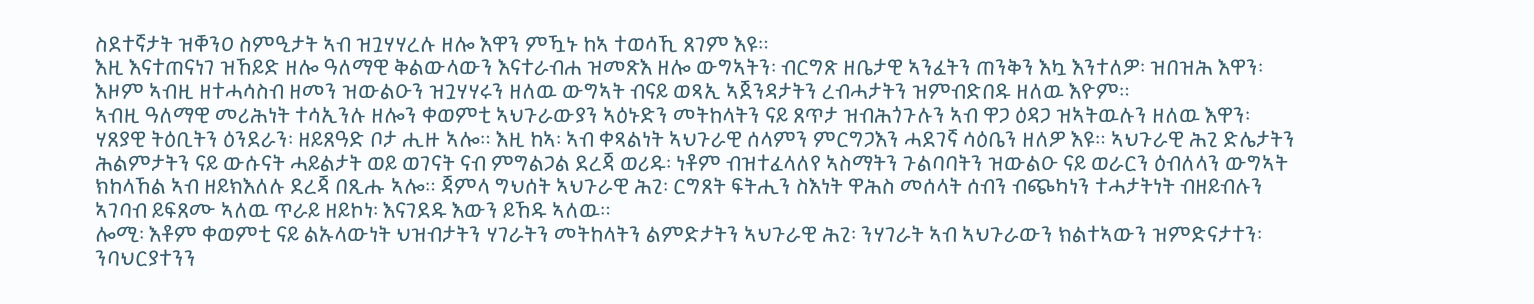ስደተኛታት ዝቐንዐ ስምዒታት ኣብ ዝጓሃሃረሉ ዘሎ እዋን ምዃኑ ከኣ ተወሳኺ ጸገም እዩ።
እዚ እናተጠናነገ ዝኸይድ ዘሎ ዓለማዊ ቅልውላውን እናተራብሐ ዝመጽእ ዘሎ ውግኣትን፡ ብርግጽ ዘቤታዊ ኣንፈትን ጠንቅን እኳ እንተለዎ፡ ዝበዝሕ እዋን፡ እዞም ኣብዚ ዘተሓሳስብ ዘመን ዝውልዑን ዝጓሃሃሩን ዘለዉ ውግኣት ብናይ ወጻኢ ኣጀንዳታትን ረብሓታትን ዝምብድበዱ ዘለዉ እዮም።
ኣብዚ ዓለማዊ መሪሕነት ተሳኢንሉ ዘሎን ቀወምቲ ኣህጉራውያን ኣዕኑድን መትከላትን ናይ ጸጥታ ዝብሕጎጉሉን ኣብ ዋጋ ዕዳጋ ዝኣትዉሉን ዘለዉ እዋን፡ ሃጸያዊ ትዕቢትን ዕንደራን፡ ዘይጸዓድ ቦታ ሒዙ ኣሎ። እዚ ከኣ፡ ኣብ ቀጻልነት ኣህጉራዊ ሰላምን ምርግጋእን ሓደገኛ ሳዕቤን ዘለዎ እዩ። ኣህጉራዊ ሕጊ ድሌታትን ሕልምታትን ናይ ውሱናት ሓይልታት ወይ ወገናት ናብ ምግልጋል ደረጃ ወሪዱ፡ ነቶም ብዝተፈላለየ ኣስማትን ጉልባባትን ዝውልዑ ናይ ወራርን ዕብለላን ውግኣት ክከላኸል ኣብ ዘይክእለሉ ደረጃ በጺሑ ኣሎ። ጃምላ ግህሰት ኣህጉራዊ ሕጊ፡ ርግጸት ፍትሒን ስእነት ዋሕስ መሰላት ሰብን ብጭካነን ተሓታትነት ብዘይብሉን ኣገባብ ይፍጸሙ ኣለዉ ጥራይ ዘይኮነ፡ እናገደዱ እውን ይኸዱ ኣለዉ።
ሎሚ፡ እቶም ቀወምቲ ናይ ልኡላውነት ህዝብታትን ሃገራትን መትከላትን ልምድታትን ኣህጉራዊ ሕጊ፡ ንሃገራት ኣብ ኣህጉራውን ክልተኣውን ዝምድናታተን፡ ንባህርያተንን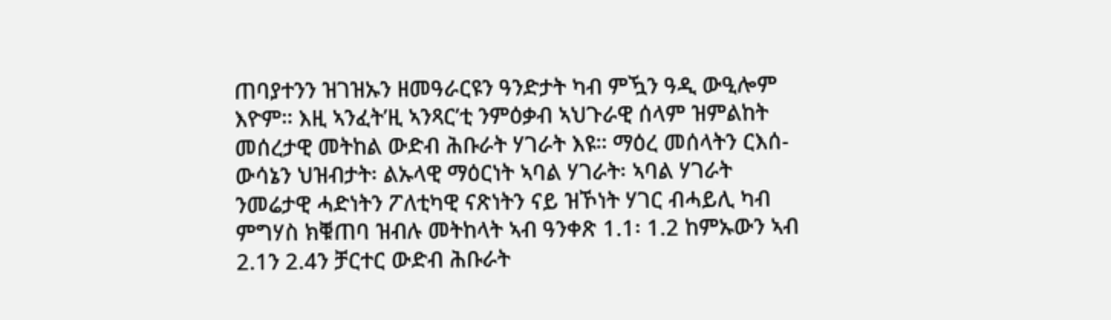ጠባያተንን ዝገዝኡን ዘመዓራርዩን ዓንድታት ካብ ምዃን ዓዲ ውዒሎም እዮም። እዚ ኣንፈት’ዚ ኣንጻር’ቲ ንምዕቃብ ኣህጉራዊ ሰላም ዝምልከት መሰረታዊ መትከል ውድብ ሕቡራት ሃገራት እዩ። ማዕረ መሰላትን ርእሰ-ውሳኔን ህዝብታት፡ ልኡላዊ ማዕርነት ኣባል ሃገራት፡ ኣባል ሃገራት ንመሬታዊ ሓድነትን ፖለቲካዊ ናጽነትን ናይ ዝኾነት ሃገር ብሓይሊ ካብ ምግሃስ ክቑጠባ ዝብሉ መትከላት ኣብ ዓንቀጽ 1.1፡ 1.2 ከምኡውን ኣብ 2.1ን 2.4ን ቻርተር ውድብ ሕቡራት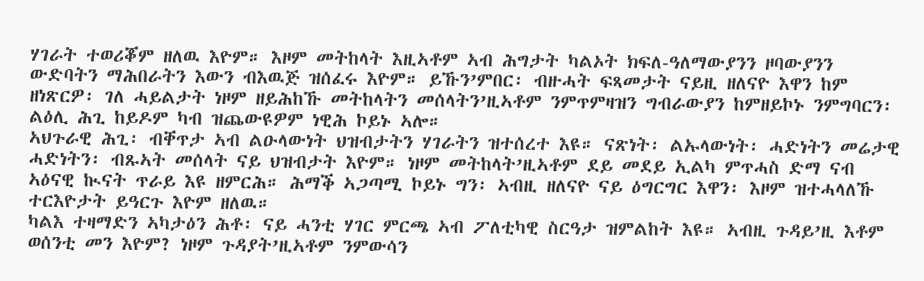ሃገራት ተወሪቖም ዘለዉ እዮም። እዞም መትከላት እዚኣቶም ኣብ ሕግታት ካልኦት ክፍለ-ዓለማውያንን ዞባውያንን ውድባትን ማሕበራትን እውን ብእዉጅ ዝሰፈሩ እዮም። ይኹን’ምበር፡ ብዙሓት ፍጻመታት ናይዚ ዘለናዮ እዋን ከም ዘነጽርዎ፡ ገለ ሓይልታት ነዞም ዘይሕከኹ መትከላትን መሰላትን’ዚኣቶም ንምጥምዛዝን ግብራውያን ከምዘይኮኑ ንምግባርን፡ ልዕሊ ሕጊ ከይዶም ካብ ዝጨውዩዎም ነዊሕ ኮይኑ ኣሎ።
ኣህጉራዊ ሕጊ፡ ብቐጥታ ኣብ ልዑላውነት ህዝብታትን ሃገራትን ዝተሰረተ እዩ። ናጽነት፡ ልኡላውነት፡ ሓድነትን መሬታዊ ሓድነትን፡ ብጹኣት መሰላት ናይ ህዝብታት እዮም። ነዞም መትከላት’ዚኣቶም ደይ መደይ ኢልካ ምጥሓስ ድማ ናብ ኣዕናዊ ኲናት ጥራይ እዩ ዘምርሕ። ሕማቕ ኣጋጣሚ ኮይኑ ግን፡ ኣብዚ ዘለናዮ ናይ ዕግርግር እዋን፡ እዞም ዝተሓላለኹ ተርእዮታት ይዓርጉ እዮም ዘለዉ።
ካልእ ተዛማድን ኣካታዕን ሕቶ፡ ናይ ሓንቲ ሃገር ምርጫ ኣብ ፖለቲካዊ ስርዓታ ዝምልከት እዩ። ኣብዚ ጉዳይ’ዚ እቶም ወሰንቲ መን እዮም? ነዞም ጉዳያት’ዚኣቶም ንምውሳን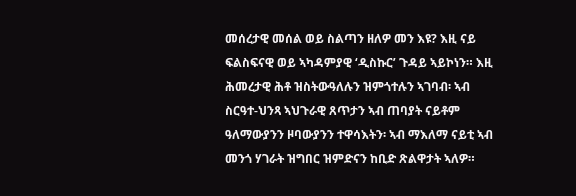መሰረታዊ መሰል ወይ ስልጣን ዘለዎ መን እዩ? እዚ ናይ ፍልስፍናዊ ወይ ኣካዳምያዊ ‘ዲስኩር’ ጉዳይ ኣይኮነን። እዚ ሕመረታዊ ሕቶ ዝስትውዓለሉን ዝምጎተሉን ኣገባብ፡ ኣብ ስርዓተ-ህንጻ ኣህጉራዊ ጸጥታን ኣብ ጠባያት ናይቶም ዓለማውያንን ዞባውያንን ተዋሳእትን፡ ኣብ ማእለማ ናይቲ ኣብ መንጎ ሃገራት ዝግበር ዝምድናን ከቢድ ጽልዋታት ኣለዎ።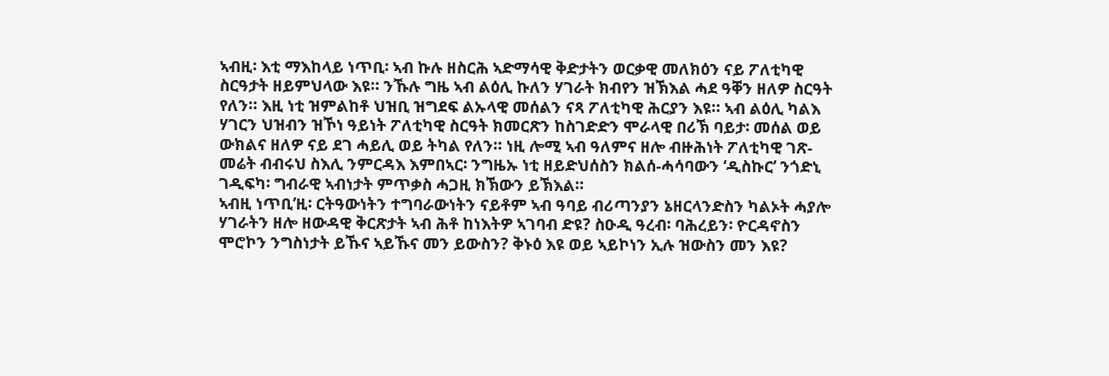ኣብዚ፡ እቲ ማእከላይ ነጥቢ፡ ኣብ ኩሉ ዘስርሕ ኣድማሳዊ ቅድታትን ወርቃዊ መለክዕን ናይ ፖለቲካዊ ስርዓታት ዘይምህላው እዩ። ንኹሉ ግዜ ኣብ ልዕሊ ኩለን ሃገራት ክብየን ዝኽእል ሓደ ዓቐን ዘለዎ ስርዓት የለን። እዚ ነቲ ዝምልከቶ ህዝቢ ዝግደፍ ልኡላዊ መሰልን ናጻ ፖለቲካዊ ሕርያን እዩ። ኣብ ልዕሊ ካልእ ሃገርን ህዝብን ዝኾነ ዓይነት ፖለቲካዊ ስርዓት ክመርጽን ከስገድድን ሞራላዊ በሪኽ ባይታ፡ መሰል ወይ ውክልና ዘለዎ ናይ ደገ ሓይሊ ወይ ትካል የለን። ነዚ ሎሚ ኣብ ዓለምና ዘሎ ብዙሕነት ፖለቲካዊ ገጽ-መሬት ብብሩህ ስእሊ ንምርዳእ እምበኣር፡ ንግዜኡ ነቲ ዘይድህሰስን ክልሰ-ሓሳባውን ‘ዲስኩር’ ንጎድኒ ገዲፍካ፡ ግብራዊ ኣብነታት ምጥቃስ ሓጋዚ ክኽውን ይኽእል።
ኣብዚ ነጥቢ’ዚ፡ ርትዓውነትን ተግባራውነትን ናይቶም ኣብ ዓባይ ብሪጣንያን ኔዘርላንድስን ካልኦት ሓያሎ ሃገራትን ዘሎ ዘውዳዊ ቅርጽታት ኣብ ሕቶ ከነእትዎ ኣገባብ ድዩ? ስዑዲ ዓረብ፡ ባሕረይን፡ ዮርዳኖስን ሞሮኮን ንግስነታት ይኹና ኣይኹና መን ይውስን? ቅኑዕ እዩ ወይ ኣይኮነን ኢሉ ዝውስን መን እዩ?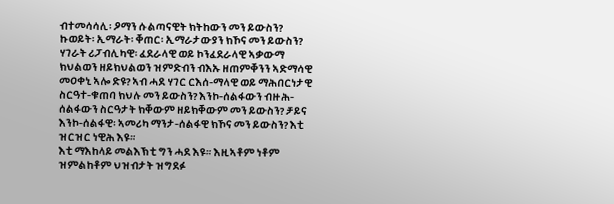ብተመሳሳሊ፡ ዖማን ሱልጣናዊት ክትከውን መን ይውስን? ኩወይት፡ ኢማራት፡ ቐጠር፡ ኢማራታውያን ክኾና መን ይውስን? ሃገራት ሪፓብሊካዊ፡ ፈደራላዊ ወይ ኮንፈደራላዊ ኣቃውማ ክህልወን ዘይክህልወን ዝምድብን ብእኡ ዘጠምቐንን ኣድማሳዊ መዐቀኒ ኣሎ ድዩ? ኣብ ሓደ ሃገር ርእሰ-ማላዊ ወይ ማሕበርነታዊ ስርዓተ-ቁጠባ ክህሉ መን ይውስን? እንኮ-ሰልፋውን ብዙሕ-ሰልፋውን ስርዓታት ክቐውም ዘይክቐውም መን ይውስን? ቻይና እንኮ-ሰልፋዊ፡ ኣመሪካ ማንታ-ሰልፋዊ ክኾና መን ይውስን? እቲ ዝርዝር ነዊሕ እዩ።
እቲ ማእከላይ መልእኽቲ ግን ሓደ እዩ። እዚኣቶም ነቶም ዝምልከቶም ህዝብታት ዝግደፉ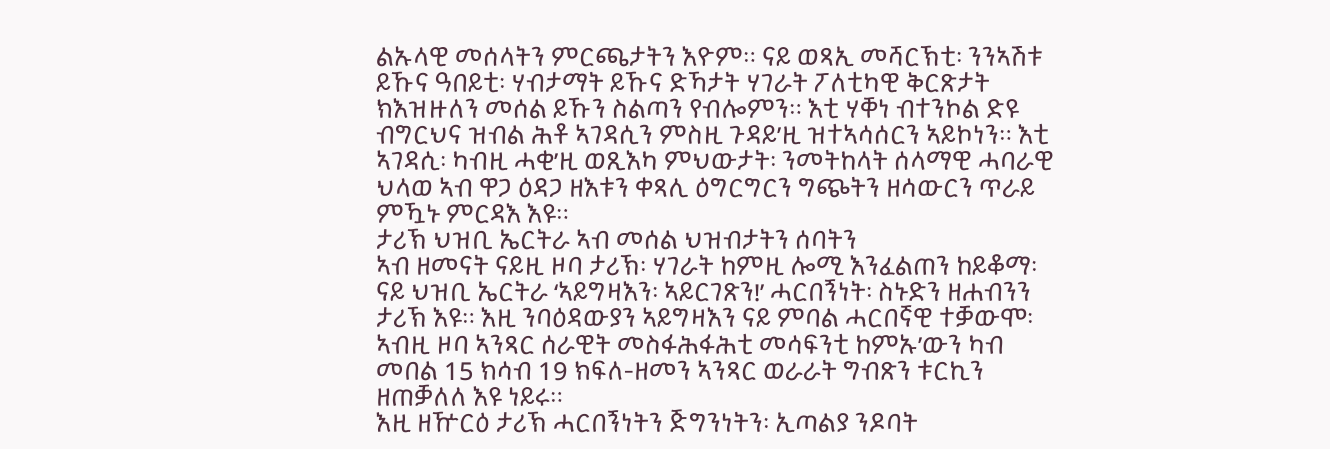ልኡላዊ መሰላትን ምርጫታትን እዮም። ናይ ወጻኢ መሻርኽቲ፡ ንንኣሽቱ ይኹና ዓበይቲ፡ ሃብታማት ይኹና ድኻታት ሃገራት ፖለቲካዊ ቅርጽታት ክእዝዙለን መሰል ይኹን ስልጣን የብሎምን። እቲ ሃቐነ ብተንኮል ድዩ ብግርህና ዝብል ሕቶ ኣገዳሲን ምስዚ ጉዳይ’ዚ ዝተኣሳሰርን ኣይኮነን። እቲ ኣገዳሲ፡ ካብዚ ሓቂ’ዚ ወጺእካ ምህውታት፡ ንመትከላት ሰላማዊ ሓባራዊ ህላወ ኣብ ዋጋ ዕዳጋ ዘእቱን ቀጻሊ ዕግርግርን ግጭትን ዘሳውርን ጥራይ ምዃኑ ምርዳእ እዩ።
ታሪኽ ህዝቢ ኤርትራ ኣብ መሰል ህዝብታትን ሰባትን
ኣብ ዘመናት ናይዚ ዞባ ታሪኽ፡ ሃገራት ከምዚ ሎሚ እንፈልጠን ከይቆማ፡ ናይ ህዝቢ ኤርትራ ‘ኣይግዛእን፡ ኣይርገጽን!’ ሓርበኝነት፡ ስኑድን ዘሐብንን ታሪኽ እዩ። እዚ ንባዕዳውያን ኣይግዛእን ናይ ምባል ሓርበኛዊ ተቓውሞ፡ ኣብዚ ዞባ ኣንጻር ሰራዊት መስፋሕፋሕቲ መሳፍንቲ ከምኡ’ውን ካብ መበል 15 ክሳብ 19 ክፍለ-ዘመን ኣንጻር ወራራት ግብጽን ቱርኪን ዘጠቓለለ እዩ ነይሩ።
እዚ ዘዅርዕ ታሪኽ ሓርበኝነትን ጅግንነትን፡ ኢጣልያ ንዶባት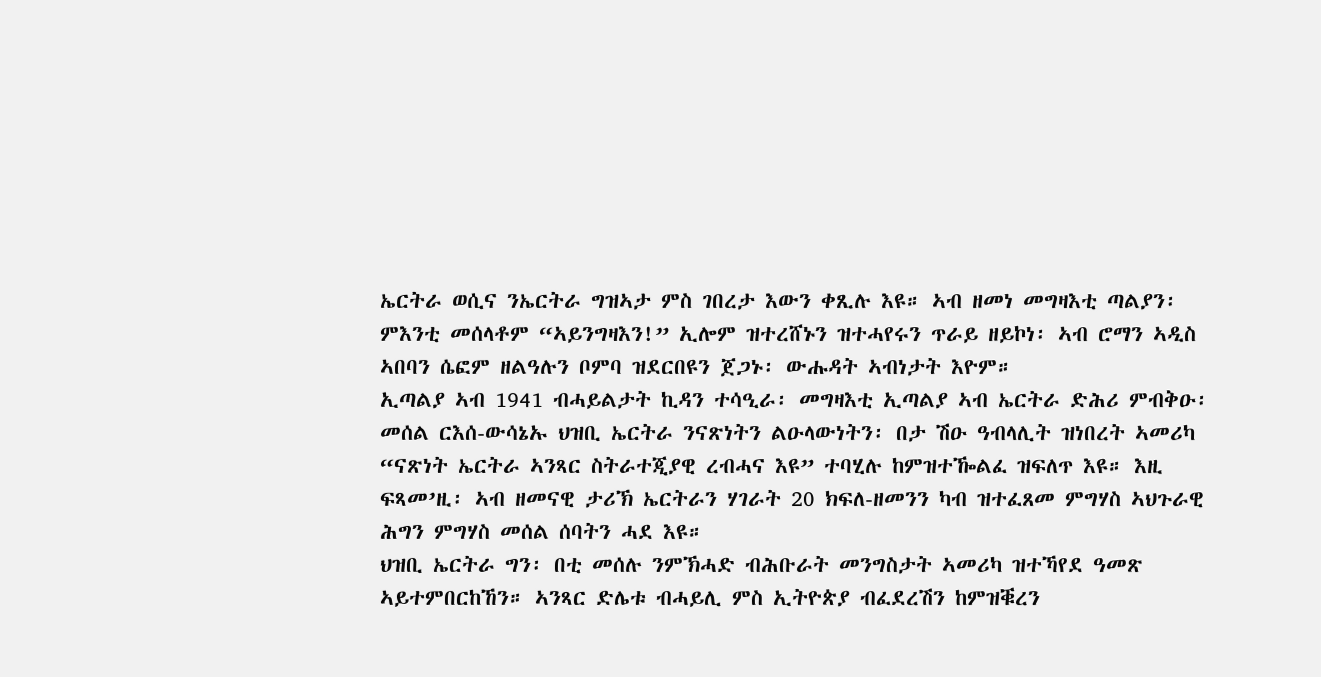ኤርትራ ወሲና ንኤርትራ ግዝኣታ ምስ ገበረታ እውን ቀጺሉ እዩ። ኣብ ዘመነ መግዛእቲ ጣልያን፡ ምእንቲ መሰላቶም “ኣይንግዛእን!” ኢሎም ዝተረሸኑን ዝተሓየሩን ጥራይ ዘይኮነ፡ ኣብ ሮማን ኣዲስ ኣበባን ሴፎም ዘልዓሉን ቦምባ ዝደርበዩን ጀጋኑ፡ ውሑዳት ኣብነታት እዮም።
ኢጣልያ ኣብ 1941 ብሓይልታት ኪዳን ተሳዒራ፡ መግዛእቲ ኢጣልያ ኣብ ኤርትራ ድሕሪ ምብቅዑ፡ መሰል ርእሰ-ውሳኔኡ ህዝቢ ኤርትራ ንናጽነትን ልዑላውነትን፡ በታ ሽዑ ዓብላሊት ዝነበረት ኣመሪካ “ናጽነት ኤርትራ ኣንጻር ስትራተጂያዊ ረብሓና እዩ” ተባሂሉ ከምዝተዀልፈ ዝፍለጥ እዩ። እዚ ፍጻመ’ዚ፡ ኣብ ዘመናዊ ታሪኽ ኤርትራን ሃገራት 20 ክፍለ-ዘመንን ካብ ዝተፈጸመ ምግሃስ ኣህጉራዊ ሕግን ምግሃስ መሰል ሰባትን ሓደ እዩ።
ህዝቢ ኤርትራ ግን፡ በቲ መሰሉ ንምኽሓድ ብሕቡራት መንግስታት ኣመሪካ ዝተኻየደ ዓመጽ ኣይተምበርከኸን። ኣንጻር ድሌቱ ብሓይሊ ምስ ኢትዮጵያ ብፈደረሽን ከምዝቑረን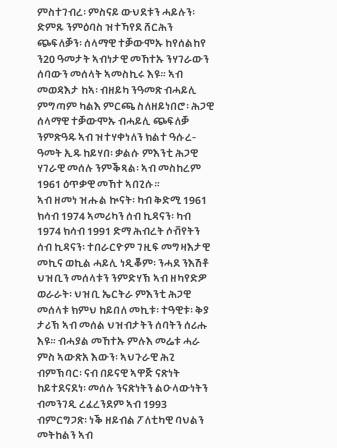ምስተገብረ፡ ምስናይ ውህደቱን ሓይሉን፡ ድምጹ ንምዕባስ ዝተኻየደ ሸርሕን ጭፍለቓን፡ ሰላማዊ ተቓውሞኡ ከየሰልከየ ን20 ዓመታት ኣብነታዊ መኸተኡ ንሃገራውን ሰባውን መሰላት ኣመስኪሩ እዩ። ኣብ መወዳእታ ከኣ፡ ብዘይካ ንዓመጽ ብሓይሊ ምግጣም ካልእ ምርጫ ስለዘይነበሮ፡ ሕጋዊ ሰላማዊ ተቓውሞኡ ብሓይሊ ጭፍለቓ ንምጽዓዱ ኣብ ዝተሃቀነለን ክልተ ዓሱረ-ዓመት ኢዱ ከይሃበ፡ ቃልሱ ምእንቲ ሕጋዊ ሃገራዊ መሰሉ ንምቕጻል፡ ኣብ መስከረም 1961 ዕጥቃዊ መኸተ ኣበጊሱ።
ኣብ ዘመነ ዝሑል ኲናት፡ ካብ ቅድሚ 1961 ክሳብ 1974 ኣመሪካን ሰብ ኪዳናን፡ ካብ 1974 ክሳብ 1991 ድማ ሕብረት ሶቭየትን ሰብ ኪዳናን፡ ተበራርዮም ገዚፍ መግዛእታዊ መኪና ወኪል ሓይሊ ነዲቖም፡ ንሓደ ንእሽቶ ህዝቢን መሰላቱን ንምድሃኽ ኣብ ዘካየድዎ ወራራት፡ ህዝቢ ኤርትራ ምእንቲ ሕጋዊ መሰላቱ ክምህ ከይበለ መኪቱ፡ ተዓዊቱ፡ ቅያ ታሪኽ ኣብ መሰል ህዝብታትን ሰባትን ሰሪሑ እዩ። ብሓያል መኸተኡ ምሉእ መሬቱ ሓራ ምስ ኣውጽአ እውን፡ ኣህጉራዊ ሕጊ ብምኽባር፡ ናብ በይናዊ ኣዋጅ ናጽነት ከይተደናደነ፡ መሰሉ ንናጽነትን ልዑላውነትን ብመንገዲ ረፈረንደም ኣብ 1993 ብምርግጋጽ፡ ነቕ ዘይብል ፖለቲካዊ ባህልን መትከልን ኣብ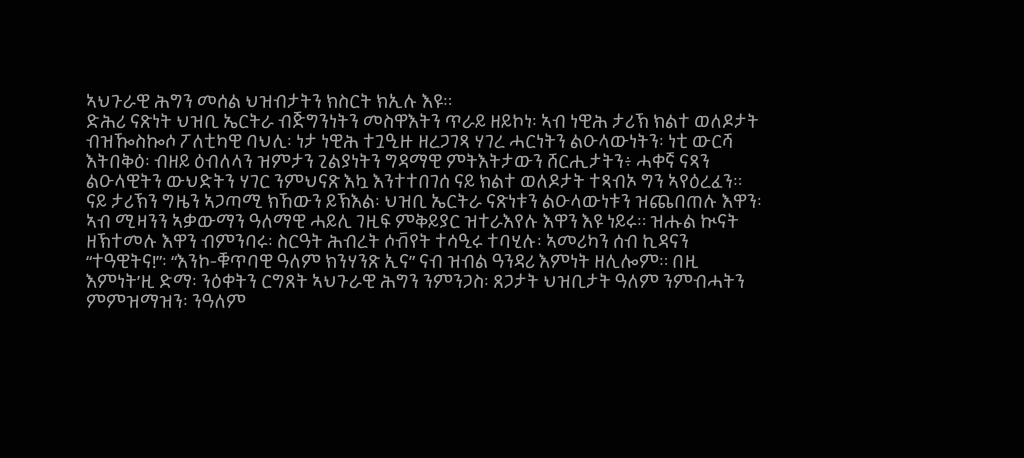ኣህጉራዊ ሕግን መሰል ህዝብታትን ክስርት ክኢሉ እዩ።
ድሕሪ ናጽነት ህዝቢ ኤርትራ ብጅግንነትን መስዋእትን ጥራይ ዘይኮነ፡ ኣብ ነዊሕ ታሪኽ ክልተ ወለዶታት ብዝዀስኰሶ ፖለቲካዊ ባህሊ፡ ነታ ነዊሕ ተጓዒዙ ዘረጋገጻ ሃገረ ሓርነትን ልዑላውነትን፡ ነቲ ውርሻ እትበቅዕ፡ ብዘይ ዕብለላን ዝምታን ጊልያነትን ግዳማዊ ምትእትታውን ሸርሒታትን፥ ሓቀኛ ናጻን ልዑላዊትን ውህድትን ሃገር ንምህናጽ እኳ እንተተበገሰ ናይ ክልተ ወለዶታት ተጻብኦ ግን ኣየዕረፈን።
ናይ ታሪኽን ግዜን ኣጋጣሚ ክኸውን ይኽእል፡ ህዝቢ ኤርትራ ናጽነቱን ልዑላውነቱን ዝጨበጠሉ እዋን፡ ኣብ ሚዛንን ኣቃውማን ዓለማዊ ሓይሊ ገዚፍ ምቅይያር ዝተራእየሉ እዋን እዩ ነይሩ። ዝሑል ኲናት ዘኽተመሉ እዋን ብምንባሩ፡ ስርዓት ሕብረት ሶቭየት ተሳዒሩ ተባሂሉ፡ ኣመሪካን ሰብ ኪዳናን “ተዓዊትና!”፡ “እንኮ-ቑጥባዊ ዓለም ክንሃንጽ ኢና” ናብ ዝብል ዓንዳሪ እምነት ዘሊሎም። በዚ እምነት’ዚ ድማ፡ ንዕቀትን ርግጸት ኣህጉራዊ ሕግን ንምንጋስ፡ ጸጋታት ህዝቢታት ዓለም ንምብሓትን ምምዝማዝን፡ ንዓለም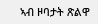ኣብ ዞባታት ጽልዋ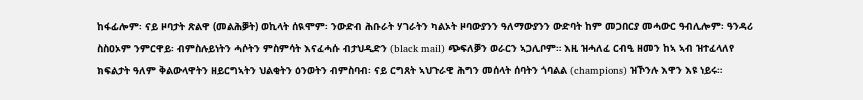ከፋፊሎም፡ ናይ ዞባታት ጽልዋ (መልሕቓት) ወኪላት ሰዪሞም፡ ንውድብ ሕቡራት ሃገራትን ካልኦት ዞባውያንን ዓለማውያንን ውድባት ከም መጋበርያ መሓውር ዓብሊሎም፡ ዓንዳሪ ስስዐኦም ንምርዋይ፡ ብምስሉይነትን ሓሶትን ምስምሳት እናፈሓሱ ብታህዲድን (black mail) ጭፍለቓን ወራርን ኣጋሊቦም። እዚ ዝሓለፈ ርብዒ ዘመን ከኣ ኣብ ዝተፈላለየ ክፍልታት ዓለም ቅልውላዋትን ዘይርግኣትን ህልቂትን ዕንወትን ብምስባብ፡ ናይ ርግጸት ኣህጉራዊ ሕግን መሰላት ሰባትን ጎባልል (champions) ዝኾንሉ እዋን እዩ ነይሩ።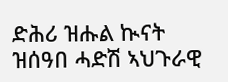ድሕሪ ዝሑል ኲናት ዝሰዓበ ሓድሽ ኣህጉራዊ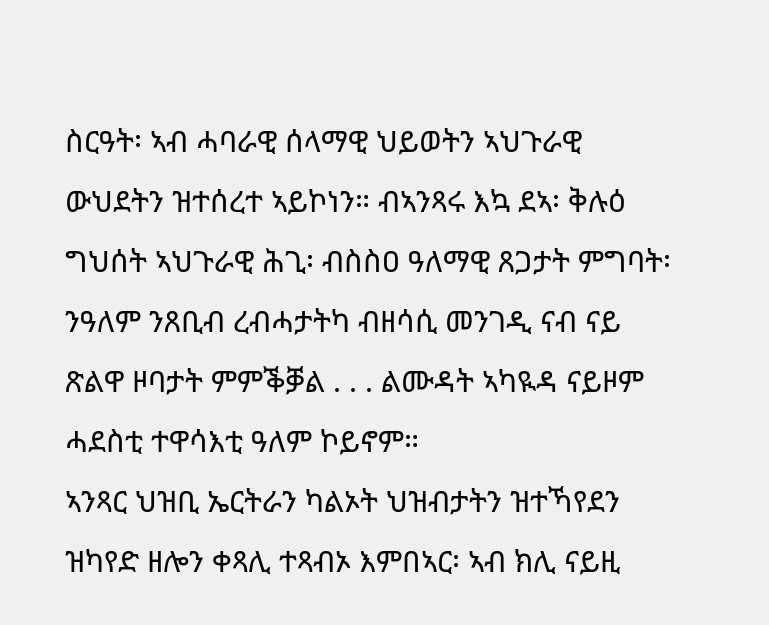ስርዓት፡ ኣብ ሓባራዊ ሰላማዊ ህይወትን ኣህጉራዊ ውህደትን ዝተሰረተ ኣይኮነን። ብኣንጻሩ እኳ ደኣ፡ ቅሉዕ ግህሰት ኣህጉራዊ ሕጊ፡ ብስስዐ ዓለማዊ ጸጋታት ምግባት፡ ንዓለም ንጸቢብ ረብሓታትካ ብዘሳሲ መንገዲ ናብ ናይ ጽልዋ ዞባታት ምምቕቓል . . . ልሙዳት ኣካዪዳ ናይዞም ሓደስቲ ተዋሳእቲ ዓለም ኮይኖም።
ኣንጻር ህዝቢ ኤርትራን ካልኦት ህዝብታትን ዝተኻየደን ዝካየድ ዘሎን ቀጻሊ ተጻብኦ እምበኣር፡ ኣብ ክሊ ናይዚ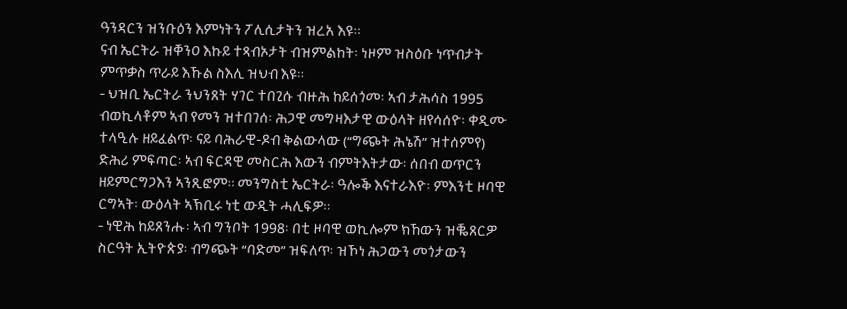ዓንዳርን ዝንቡዕን እምነትን ፖሊሲታትን ዝረአ እዩ።
ናብ ኤርትራ ዝቐንዐ እኩይ ተጻብኦታት ብዝምልከት፡ ነዞም ዝስዕቡ ነጥብታት ምጥቃስ ጥራይ እኹል ስእሊ ዝህብ እዩ።
- ህዝቢ ኤርትራ ንህንጸት ሃገር ተበጊሱ ብዙሕ ከይሰጎመ፡ ኣብ ታሕሳስ 1995 ብወኪላቶም ኣብ የመን ዝተበገሰ፡ ሕጋዊ መግዛእታዊ ውዕላት ዘየሳሰዮ፡ ቀዲሙ ተላዒሉ ዘይፈልጥ፡ ናይ ባሕራዊ-ዶብ ቅልውላው (“ግጭት ሕኔሽ” ዝተሰምየ) ድሕሪ ምፍጣር፡ ኣብ ፍርዳዊ መስርሕ እውን ብምትእትታው፡ ሰበብ ወጥርን ዘይምርግጋእን ኣንጺፎም። መንግስቲ ኤርትራ፡ ዓሎቕ እናተራእዮ፡ ምእንቲ ዞባዊ ርግኣት፡ ውዕላት ኣኽቢሩ ነቲ ውዲት ሓሊፍዎ።
- ነዊሕ ከይጸንሑ፡ ኣብ ግንቦት 1998፡ በቲ ዞባዊ ወኪሎም ክኸውን ዝቘጸርዎ ስርዓት ኢትዮጵያ፡ ብግጭት “ባድመ” ዝፍለጥ፡ ዝኾነ ሕጋውን መጎታውን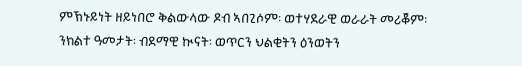ምኽኑይነት ዘይነበሮ ቅልውላው ዶብ ኣበጊሶም፡ ወተሃደራዊ ወራራት መሪቖም፡ ንክልተ ዓመታት፡ ብደማዊ ኲናት፡ ወጥርን ህልቂትን ዕንወትን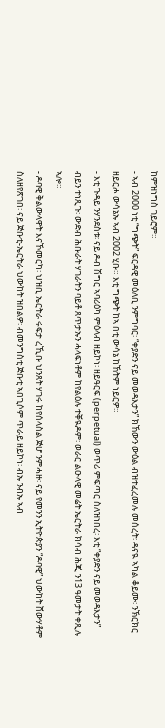ከምዝነግስ ገይሮም።
- ኣብ 2000 ነቲ “ግጭት” ፍርዳዊ መዕለቢ ንምግባር፡ “ቀያድን ናይ መወዳእታን” ክኸውን ውዕል ብዝተፈረመሉ መሰረት፡ ዳናዪ ኣካል ቆይሙ፡ ንኽርክር ዘይርሖ ውሳኔኡ ኣብ 2002 ሂቡ። እቲ ግጭት ከኣ በቲ ውሳኔ ከኸትም ነይርዎ።
- እቲ ጉዳይ ንሃንደስቱ፡ ናይ ዶብ ሽግር ኣባሪዕካ ምዕላብ ዘይኮነ፡ ዘይዓርፍ (perpetual) ወጥሪ ምፍጣር ስለዝነበረ፡ እቲ “ቀያድን ናይ መወዳእታን” ብይን ተነጺጉ፡ ውድብ ሕቡራት ሃገራትን ባይቶ ጸጥታኡን ሓላፍነቶም ከየልዕሉ ተቐዪዶም፡ ወራር ልዑላዊ መሬት ኤርትራ ክሳብ ሕጂ ን13 ዓመታት ቀጺሉ ኣሎ።
- ዶባዊ ቅልውላዋት እናኾመርካ፡ ህዝቢ ኤርትራ ሩፍታ ረኺቡ ህንጸት ሃገሩ ከየሰላስል ጅሆ ንምሓዙ፡ ናይ የመንን ኢትዮጵያን “ዶባዊ” ህውከት ሸውሃቶም ስለዘየጽገበ፡ ናይ ጅቡቲ-ኤርትራ ህውከት ዝበልዎ፡ ብመንግስቲ ጅቡቲ ኣበጊሶም ጥራይ ዘይኮነ፡ ብኡ ንብኡ ኣብ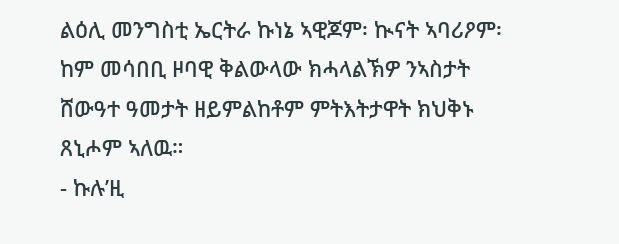ልዕሊ መንግስቲ ኤርትራ ኩነኔ ኣዊጆም፡ ኲናት ኣባሪዖም፡ ከም መሳበቢ ዞባዊ ቅልውላው ክሓላልኽዎ ንኣስታት ሸውዓተ ዓመታት ዘይምልከቶም ምትእትታዋት ክህቅኑ ጸኒሖም ኣለዉ።
- ኩሉ’ዚ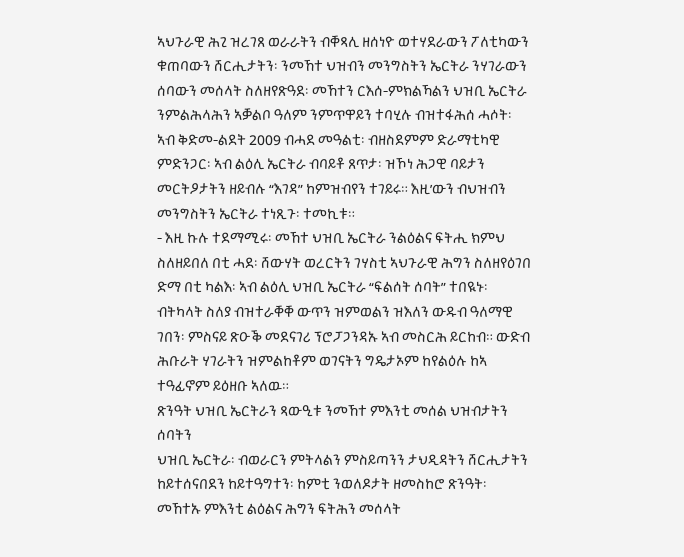ኣህጉራዊ ሕጊ ዝረገጸ ወራራትን ብቐጻሊ ዘሰነዮ ወተሃደራውን ፖለቲካውን ቁጠባውን ሸርሒታትን፡ ንመኸተ ህዝብን መንግስትን ኤርትራ ንሃገራውን ሰባውን መሰላት ስለዘየጽዓደ፡ መኸተን ርእሰ-ምክልኻልን ህዝቢ ኤርትራ ንምልሕላሕን ኣቓልቦ ዓለም ንምጥዋይን ተባሂሉ ብዝተፋሕሰ ሓሶት፡ ኣብ ቅድመ-ልደት 2009 ብሓደ መዓልቲ፡ ብዘስደምም ድራማቲካዊ ምድንጋር፡ ኣብ ልዕሊ ኤርትራ ብባይቶ ጸጥታ፡ ዝኾነ ሕጋዊ ባይታን መርትዖታትን ዘይብሉ “እገዳ” ከምዝብየን ተገይሩ። እዚ’ውን ብህዝብን መንግስትን ኤርትራ ተነጺጉ፡ ተመኪቱ።
- እዚ ኩሉ ተደማሚሩ፡ መኸተ ህዝቢ ኤርትራ ንልዕልና ፍትሒ ክምህ ስለዘይበለ በቲ ሓደ፡ ሸውሃት ወረርትን ገሃስቲ ኣህጉራዊ ሕግን ስለዘየዕገበ ድማ በቲ ካልእ፡ ኣብ ልዕሊ ህዝቢ ኤርትራ “ፍልሰት ሰባት” ተበዪኑ፡ ብትካላት ስለያ ብዝተራቐቐ ውጥን ዝምወልን ዝእለን ውዱብ ዓለማዊ ገበን፡ ምስናይ ጽዑቕ መደናገሪ ፕሮፓጋንዳኡ ኣብ መስርሕ ይርከብ። ውድብ ሕቡራት ሃገራትን ዝምልከቶም ወገናትን ግዴታኦም ከየልዕሉ ከኣ ተዓፊኖም ይዕዘቡ ኣለዉ።
ጽንዓት ህዝቢ ኤርትራን ጻውዒቱ ንመኸተ ምእንቲ መሰል ህዝብታትን ሰባትን
ህዝቢ ኤርትራ፡ ብወራርን ምትላልን ምስይጣንን ታህዲዳትን ሸርሒታትን ከይተሰናበደን ከይተዓግተን፡ ከምቲ ንወለዶታት ዘመስከሮ ጽንዓት፡ መኸተኡ ምእንቲ ልዕልና ሕግን ፍትሕን መሰላት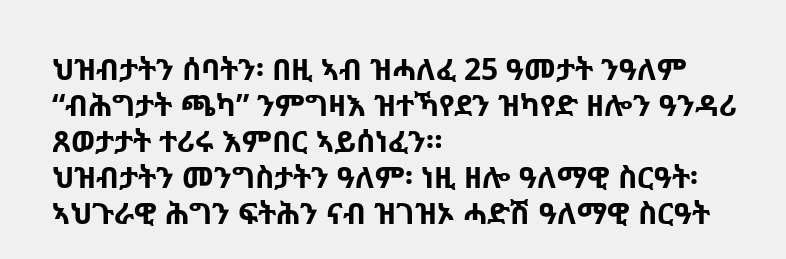ህዝብታትን ሰባትን፡ በዚ ኣብ ዝሓለፈ 25 ዓመታት ንዓለም “ብሕግታት ጫካ” ንምግዛእ ዝተኻየደን ዝካየድ ዘሎን ዓንዳሪ ጸወታታት ተሪሩ እምበር ኣይሰነፈን።
ህዝብታትን መንግስታትን ዓለም፡ ነዚ ዘሎ ዓለማዊ ስርዓት፡ ኣህጉራዊ ሕግን ፍትሕን ናብ ዝገዝኦ ሓድሽ ዓለማዊ ስርዓት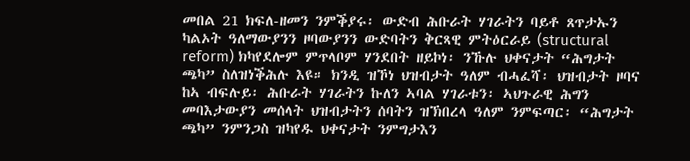መበል 21 ክፍለ-ዘመን ንምቕያሩ፡ ውድብ ሕቡራት ሃገራትን ባይቶ ጸጥታኡን ካልኦት ዓለማውያንን ዞባውያንን ውድባትን ቅርጻዊ ምትዕርራይ (structural reform) ክካየደሎም ምጥላቦም ሃንደበት ዘይኮነ፡ ንኹሉ ህቀናታት “ሕግታት ጫካ” ስለዝነቕሕሉ እዩ። ክንዲ ዝኾነ ህዝብታት ዓለም ብሓፈሻ፡ ህዝብታት ዞባና ከኣ ብፍሉይ፡ ሕቡራት ሃገራትን ኩለን ኣባል ሃገራቱን፡ ኣህጉራዊ ሕግን መባእታውያን መሰላት ህዝብታትን ሰባትን ዝኽበረላ ዓለም ንምፍጣር፡ “ሕግታት ጫካ” ንምንጋስ ዝካየዱ ህቀናታት ንምግታእን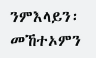ንምእላይን፡ መኸተኦምን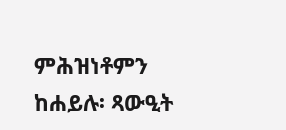ምሕዝነቶምን ከሐይሉ፡ ጻውዒት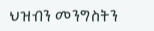ህዝብን መንግስትን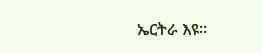ኤርትራ እዩ።